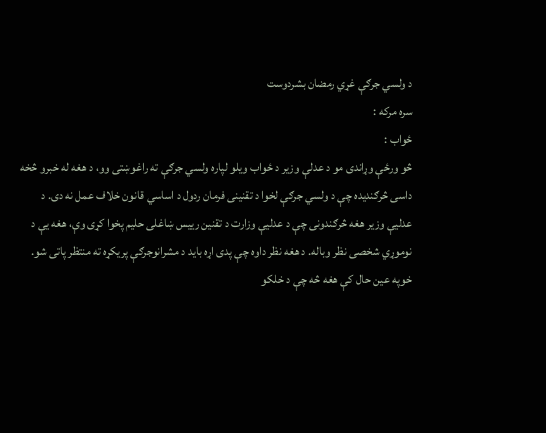د ولسي جرګې غړي رمضان بشردوست
سره مرکه :
ځواب :
څو ورځې وړاندی مو د عدلې وزیر د ځواب ویلو لپاره ولسي جرګې ته راغوښتی وو، د هغه له خبرو څخه داسی څرګندیده چې د ولسي جرګې لخوا د تقنینی فرمان ردول د اساسي قانون خلاف عمل نه دی. د عدلیې وزیر هغه څرګندونی چې د عدلیې وزارت د تقنین رییس ښاغلی حلیم پخوا کړی وې، هغه يې د نوموړي شخصی نظر وباله. د هغه نظر داوه چې پدی اړه باید د مشرانوجرګې پریکړه ته منتظر پاتی شو. خوپه عین حال کې هغه څه چې د خلکو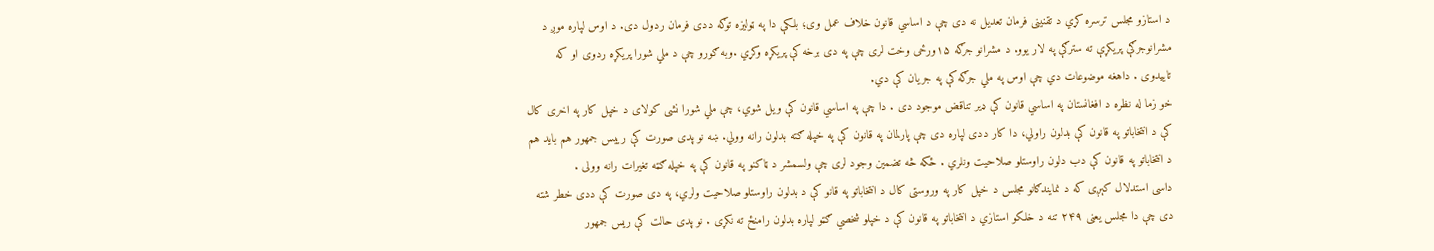د استازو مجلس ترسره کړي د تقنینی فرمان تعدیل نه دی چې د اساسي قانون خلاف عمل وی؛ بلکې دا په ټولیزه توګه ددی فرمان ردول دی. د اوس لپاره موږ د مشرانوجرګې پریکړې ته سترګې په لار یوو. د مشرانو جرګه ۱۵ورځی وخت لری چې په دی برخه کې پریکړه وکړي .وبه ګورو چې د ملي شورا پریکړه ردوی او که تاییدوی . داهغه موضوعات دي چې اوس په ملي جرګه کې په جریان کې دي.
خو زما له نظره د افغانستان په اساسي قانون کې ډیر تناقض موجود دی . دا چې په اساسي قانون کې ویل شوي، چې ملي شورا نشی کولای د خپل کار په اخری کال کې د انتخاباتو په قانون کې بدلون راولي، دا کار ددی لپاره دی چې پارلمان په قانون کې په خپله ګته بدلون رانه وولي. ښه نو پدی صورت کې رییس جمهور هم باید هم د انتخاباتو په قانون کې دب دلون راوستلو صلاحیت ونلري . ځکه څه تضمین وجود لری چې ولسمشر د ټاکنو په قانون کې په خپله ګټه تغیرات رانه وولی .
داسی استدلال کېږی که د نمایندګانو مجلس د خپل کار په وروستی کال د انتخاباتو په قانو کې د بدلون راوستلو صلاحیت ولري، په دی صورت کې ددی خطر شته دی چې دا مجلس یعنی ۲۴۹ تنه د خلکو استازي د انتخاباتو په قانون کې د خپلو شخصي ګټو لپاره بدلون رامنځ ته نکړی . نو پدی حالت کې ریس جمهور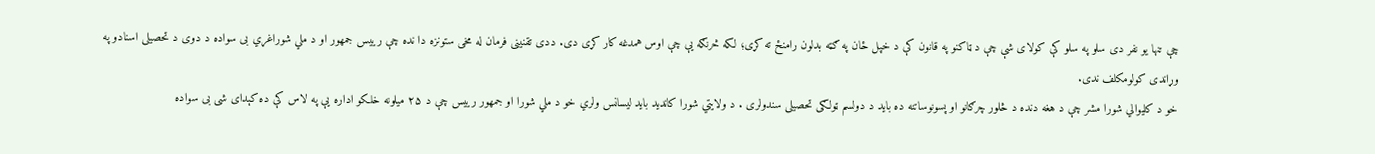چې تنها یو نفر دی سلو په سلو کې کولای شې چې د ټاکنو په قانون کې د خپل ځان په ګټه بدلون رامنځ ته کړی؛ لکه څرنګه یې چې اوس همدغه کار کړی دی. ددی تقنینی فرمان له مخی ستونزه دا نده چې رییس جمهور او د ملي شوراغړي بی سواده د دوی د تحصیلی اسنادو په وړاندی کولومکلف ندی.
خو د کلیوالي شورا مشر چې د هغه دنده د څلور چرګانو او پسونوساتنه ده باید د دولسم ټولګی تحصیلی سندولری . د ولایتي شورا کاندید باید لیسانس ولري خو د ملي شورا او جمهور رییس چې د ۲۵ میلونه خلکو اداره یې په لاس کې ده کېدای شی بی سواده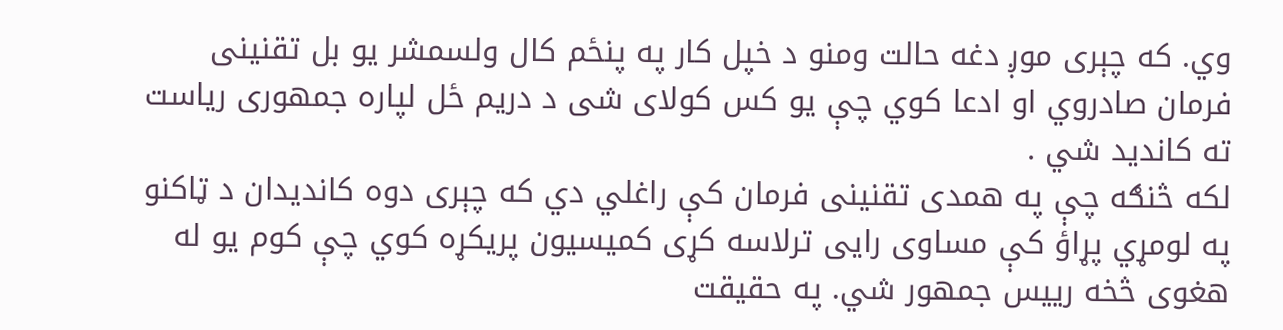وي. که چېری موږ دغه حالت ومنو د خپل کار په پنځم کال ولسمشر یو بل تقنینی فرمان صادروي او ادعا کوي چې یو کس کولای شی د دریم ځل لپاره جمهوری ریاست ته کاندید شي .
لکه څنګه چې په همدی تقنینی فرمان کې راغلي دي که چېری دوه کاندیدان د ټاکنو په لومړي پړاؤ کې مساوی رایی ترلاسه کړی کمیسیون پریکړه کوي چې کوم یو له هغوی څخه رییس جمهور شي. په حقیقت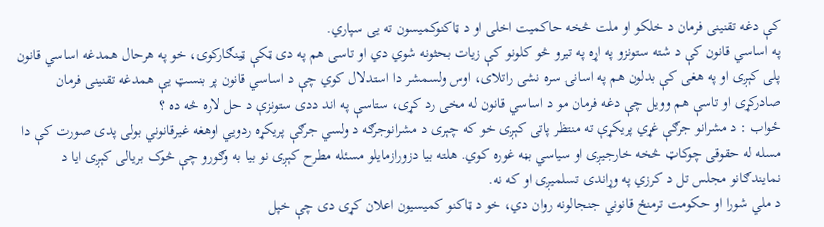کې دغه تقنینی فرمان د خلکو او ملت څخه حاکمیت اخلی او د ټاکنوکمیسون ته یی سپاري.
په اساسي قانون کې د شته ستونزو په اړه په تیرو څو کلونو کې زیات بحثونه شوي دي او تاسی هم په دی ټکې ټینګارکوۍ، خو په هرحال همدغه اساسي قانون پلی کېږی او په هغی کې بدلون هم په اسانۍ سره نشی راتلای، اوس ولسمشر دا استدلال کوي چې د اساسي قانون پر بنسټ یې همدغه تقنینی فرمان صادرکړی او تاسې هم وویل چې دغه فرمان مو د اساسي قانون له مخی رد کړی، ستاسې په اند ددی ستونزې د حل لاره څه ده ؟
ځواب : د مشرانو جرګې غړي پریکړې ته منتظر پاتی کېږی خو که چېری د مشرانوجرګه د ولسي جرګې پریکړه ردويي اوهغه غیرقانوني بولی پدی صورت کې دا مسله له حقوقی چوکاټ څخه خارجیږی او سیاسي بڼه غوره کوي. هلته بیا دزورازمایلو مسئله مطرح کېږی نو بیا به وګورو چې څوک بریالی کېږی ایا د نمایندګانو مجلس تل د کرزي په وړاندی تسلمیږی او که نه.
د ملي شورا او حکومت ترمنځ قانوني جنجالونه روان دي، خو د ټاکنو کمیسیون اعلان کړی دی چې خپل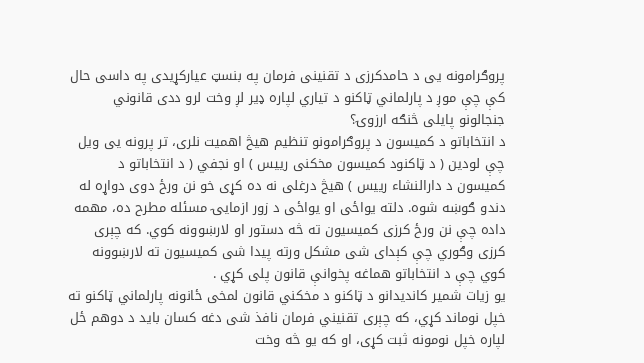پروګرامونه یی د حامدکرزی د تقنینی فرمان په بنسټ عیارکړیدی په داسی حال کې چې موږ د پارلماني ټاکنو د تیاري لپاره ډیر لږ وخت لرو ددی قانوني جنجالونو پایلی څنګه ارزوۍ؟
د انتخاباتو د کمیسون د پروګرامونو تنظیم هیڅ اهمیت نلری، تر پرونه یی ویل چې لودین ( د ټاکنود کمیسون مخکنی رییس ) او نجفي ( د انتخاباتو د کمیسون د دارالنشاء رییس ) هیڅ درغلی نه ده کړی خو نن ورځ دوی دواړه له دندو ګوښه شوه. دلته یواځی او یواځی د زور ازمایۍ مسئله مطرح ده، مهمه داده چې نن ورځ کرزی کمیسیون ته څه دستور او لارښوونه کوي. که چېری کرزی وګوري چې کېدای شی مشکل ورته پیدا شی کمیسيون ته لارښوونه کوي چې د انتخاباتو هماغه پخوانې قانون پلی کړي .
یو زیات شمیر کاندیدانو د ټاکنو د مخکني قانون لمخی ځانونه پارلماني ټاکنو ته خپل نوماند کړي، که چېری تقنیني فرمان نافذ شی دغه کسان باید د دوهم ځل لپاره خپل نومونه ثبت کړی، او که یو څه وخت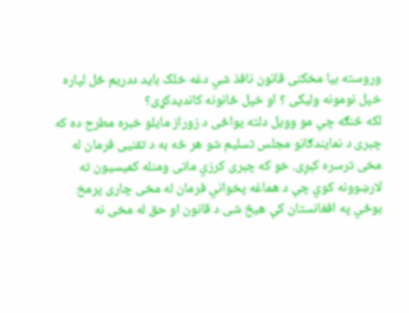وروسته بیا مخکنی قانون نافذ شي دغه خلک باید ددریم ځل لپاره خپل نومونه ولیکی ؟ او خپل ځانونه کاندیدکړی؟
لکه څنګه چې مو وویل دلته یواځی د زوراز مایلو خبره مطرح ده که چېری د نمایندګانو مجلس تسلیم شو هر څه به د تقنیی فرمان له مخی ترسره کېږی. خو که چېری کرزي ماتی ومنله کمیسیون ته لارښوونه کوي چې د هماغه پخواني فرمان له مخی چاری پرمخ بوځي په افغانستان کې هیڅ شی د قانون او حق له مخی نه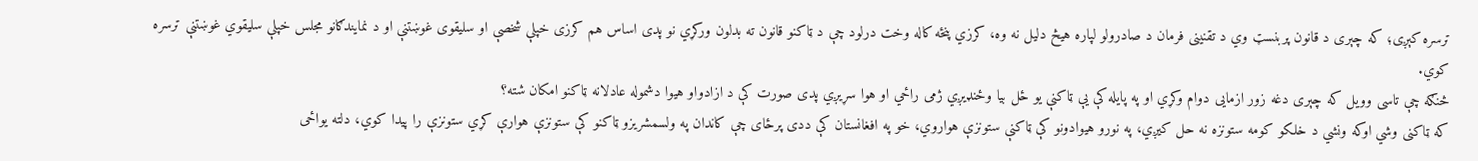ترسره کېږی؛ که چېری د قانون پربنسټ وي د تقنینی فرمان د صادرولو لپاره هیڅ دلیل نه وه، کرزي پنځه کاله وخت درلود چې د ټاکنو قانون ته بدلون ورکړي نو پدی اساس هم کرزی خپلې شخصې او سلیقوی غوښتنې او د نمایندګانو مجلس خپلې سلیقوي غوښتنې ترسره کوي.
څنګه چې تاسی وویل که چېری دغه زور ازمایی دوام وکړي او په پایله کې یې ټاکنې یو ځل بیا وځنډیږي ژمی راځي او هوا سړیږي پدی صورت کې د ازادواو هیوا دشموله عادلانه ټاکنو امکان شته؟
که ټاکنی وشي اوکه ونشي د خلکو کومه ستونزه نه حل کیږي، په نورو هیوادونو کې ټاکنې ستونزې هواروي، خو په افغانستان کې ددی پرځای چې کاندان په ولسمشریزو ټاکنو کې ستونزې هوارې کړي ستونزې را پیدا کوي، دلته یواځی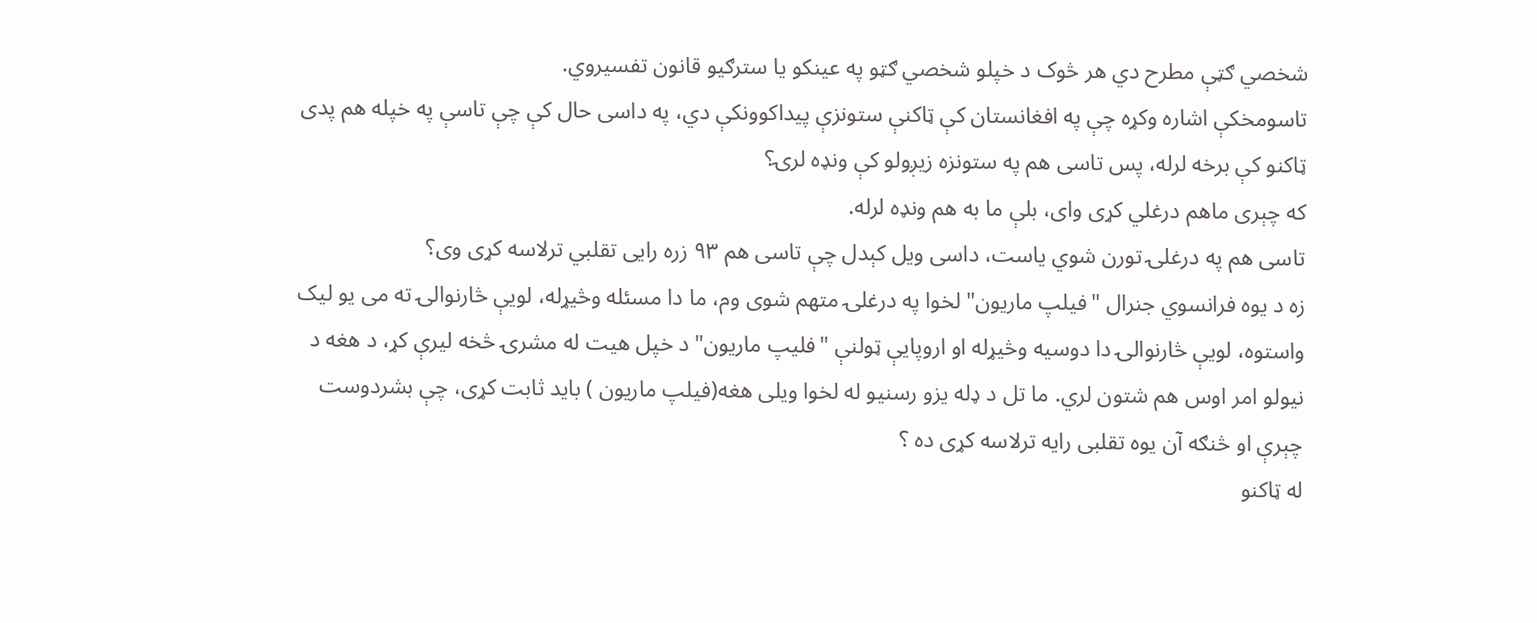شخصي ګټې مطرح دي هر څوک د خپلو شخصي ګټو په عینکو یا سترګیو قانون تفسیروي.
تاسومخکې اشاره وکړه چې په افغانستان کې ټاکنې ستونزې پیداکوونکې دي، په داسی حال کې چې تاسې په خپله هم پدی ټاکنو کې برخه لرله، پس تاسی هم په ستونزه زیږولو کې ونډه لرۍ؟
که چېری ماهم درغلي کړی وای، بلې ما به هم ونډه لرله.
تاسی هم په درغلۍ تورن شوي یاست، داسی ویل کېدل چې تاسی هم ۹۳ زره رایی تقلبي ترلاسه کړی وی؟
زه د یوه فرانسوي جنرال "فیلپ ماریون" لخوا په درغلۍ متهم شوی وم، ما دا مسئله وڅیړله، لویې څارنوالۍ ته می یو لیک واستوه، لویې څارنوالۍ دا دوسیه وڅیړله او اروپایې ټولنې "فلیپ ماریون" د خپل هیت له مشرۍ څخه لیرې کړ، د هغه د نیولو امر اوس هم شتون لري. ما تل د ډله یزو رسنیو له لخوا ویلی هغه(فیلپ ماریون ) باید ثابت کړی، چې بشردوست چېرې او څنګه آن یوه تقلبی رایه ترلاسه کړی ده ؟
له ټاکنو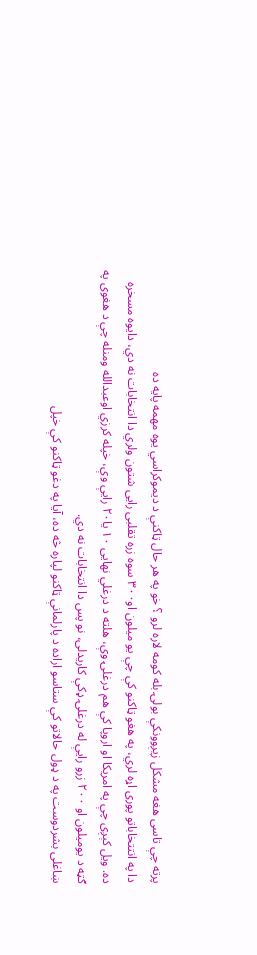پرته چې تاسی هغه مشکل زیږوونکې بولۍ بله کومه لاره لرو ؟ خو په هر حال ټاکنې د دیموکراسي یوه مهمه پایه ده
دا په انتتخاباتو پوری اړه لري، په هغو ټاکنو کې چې یو میلون او۳۰۰ سوه زره تقلبی رایی شتون ولري دا انتخابات نه دي، دایوه مسخره ده. ویل کېږی چې په امریکا او اروپا کې هم درغلۍ وې، هلته د درغلي نهایی ۱۰ یا۲۰ رایې وې، خپله کرزي اوعبدالله ومنله چې د هغوی په ګټه د یومیلون او ۲۰۰ زرو رایې له درغلۍ ډکې کاریدلی، نو پس دا انتخابات نه دي.
ښاغلی بشردوست په د ډول حالاتو کې ستاسو اراده د پارلمانې ټاکنو لپاره څه ده، آیا په دغو ټاکنو کې خپل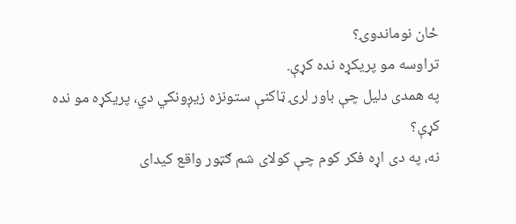ځان نوماندوۍ؟
تراوسه مو پریکړه نده کړې.
په همدی دلیل چې باور لرۍ ټاکنې ستونزه زیږونکي دي، پریکړه مو نده کړې؟
نه، په دی اړه فکر کوم چې کولای شم ګټور واقع کیدای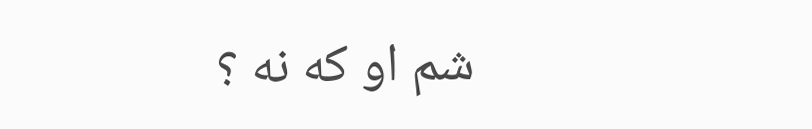شم او که نه ؟